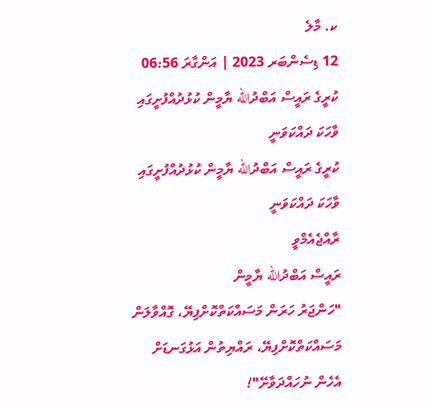ކ. މާލެ
12 ޑިސެންބަރ 2023 | އަންގާރަ 06:56
ކުރީގެ ރައީސް އަބްދުالله ޔާމީން ކުޅުދުއްފުށީގައި ވާހަކަ ދައްކަވަނީ
ކުރީގެ ރައީސް އަބްދުالله ޔާމީން ކުޅުދުއްފުށީގައި ވާހަކަ ދައްކަވަނީ
ރާއްޖެއެމްވީ
ރައީސް އަބްދުالله ޔާމީން
"ހަންޖަރު ހަރަން މަސައްކަތްކޮށްފިޔޭ، ގޮއްވާލަން މަސައްކަތްކޮށްފިޔޭ، ރައްޔިތުން އަޅުގަނޑަށް އެހެން ނުހައްދަވާށޭ"!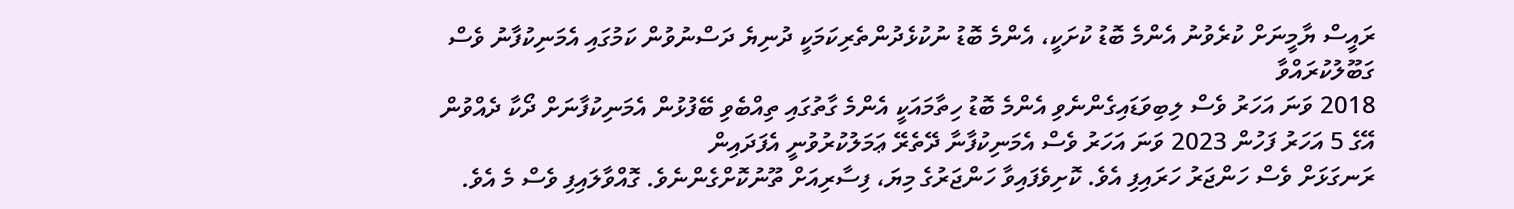ރައީސް ޔާމީނަށް ކުރެވުނު އެންމެ ބޮޑު ކުށަކީ، އެންމެ ބޮޑު ނުކުޅެދުންތެރިކަމަކީ ދުނިޔެ ދަސްނުވުން ކަމުގައި އެމަނިކުފާނު ވެސް ގަބޫލުކުރައްވާ
2018 ވަނަ އަހަރު ވެސް ލިބިވަޑައިގެންނެވި އެންމެ ބޮޑު ހިތާމައަކީ އެންމެ ގާތުގައި ތިއްބެވި ބޭފުޅުން އެމަނިކުފާނަށް ދޯކާ ދެއްވުން
އޭގެ 5 އަހަރު ފަހުން 2023 ވަނަ އަހަރު ވެސް އެމަނިކުފާނާ ދޭތެރޭ ޢަމަލުކުރުވުނީ އެފަދައިން
ރަނގަޅަށް ވެސް ހަންޖަރު ހަރައިފި އެވެ. ކޮށިވެފައިވާ ހަންޖަރުގެ މިޔަ، ފިސާރިއަށް ތޫނުކޮށްގެންނެވެ. ގޮއްވާލައިފި ވެސް މެ އެވެ.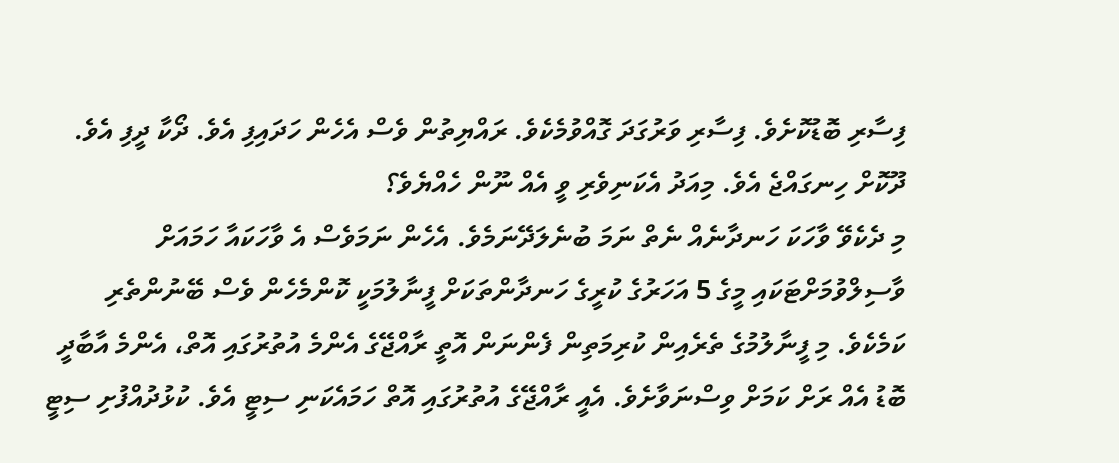ފިސާރި ބޮޑުކޮށެވެ. ފިސާރި ވަރުގަދަ ގޮއްވުމެކެވެ. ރައްޔިތުން ވެސް އެހެން ހަދައިފި އެވެ. ދޯކާ ދީފި އެވެ. ދޫކޮށް ހިނގައްޖެ އެވެ. މިއަދު އެކަނިވެރި ވީ އެއް ނޫން ހެއްޔެވެ؟
މި ދެކެވޭ ވާހަކަ ހަނދާނެއް ނެތް ނަމަ ބުނެލަދޭނަމެވެ. އެހެން ނަމަވެސް އެ ވާހަކައާ ހަމައަށް ވާސިލްވުމަށްޓަކައި މީގެ 5 އަހަރުގެ ކުރީގެ ހަނދާންތަކަށް ފީނާލުމަކީ ކޮންމެހެން ވެސް ބޭނުންތެރި ކަމެކެވެ. މި ފީނާލުމުގެ ތެރެއިން ކުރިމަތިން ފެންނަން އޮތީ ރާއްޖޭގެ އެންމެ އުތުރުގައި އޮތް، އެންމެ އާބާދީ ބޮޑު އެއް ރަށް ކަމަށް ވިސްނަވާށެވެ. އެއީ ރާއްޖޭގެ އުތުރުގައި އޮތް ހަމައެކަނި ސިޓީ އެވެ. ކުޅުދުއްފުށި ސިޓީ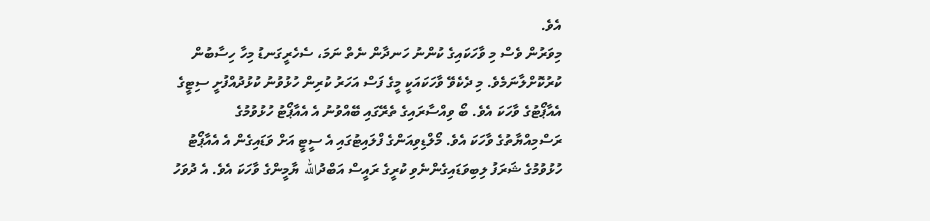އެވެ.
މިވަރުން ވެސް މި ވާހަކައިގެ ކުންނު ހަނދާން ނެތް ނަމަ، ސެހެރީގަނޑު މިހާ ހިސާބުން ކުރުކޮށްލާނަމެވެ. މި ދެކެވޭ ވާހަކައަކީ މީގެ ފަސް އަހަރު ކުރިން ހުޅުވުނު ކުޅުދުއްފުށީ ސިޓީގެ އެއާޕޯޓުގެ ވާހަކަ އެވެ. ބޯ ވިއްސާރައިގެ ތެރޭގައި ބޭއްވުނު އެ އެއާޕޯޓު ހުޅުވުމުގެ ރަސްމިއްޔާތުގެ ވާހަކަ އެވެ. މޯލްޑިވިއަންގެ ފްލައިޓުގައި އެ ސީޓީ އަށް ވަޑައިގެން އެ އެއާޕޯޓު ހުޅުވުމުގެ ޝަރަފު ލިބިވަޑައިގެންނެވި ކުރީގެ ރައީސް އަބްދުالله ޔާމީންގެ ވާހަކަ އެވެ. އެ ދުވަހު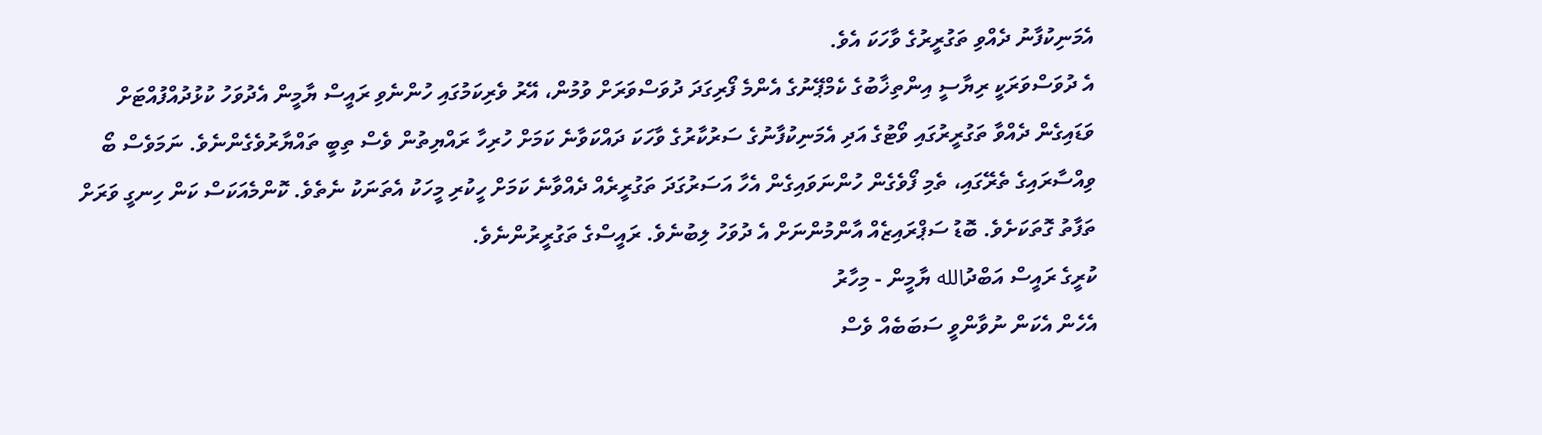އެމަނިކުފާނު ދެއްވި ތަގުރީރުގެ ވާހަކަ އެވެ.
އެ ދުވަސްވަރަކީ ރިޔާސީ އިންތިޚާބުގެ ކެމްޕޭނުގެ އެންމެ ފޯރިގަދަ ދުވަސްވަރަށް ވުމުން، އޭރު ވެރިކަމުގައި ހުންނެވި ރައީސް ޔާމީން އެދުވަހު ކުޅުދުއްފުއްޓަށް ވަޑައިގެން ދެއްވާ ތަގުރީރުގައި ވޯޓުގެ އަދި އެމަނިކުފާނުގެ ސަރުކާރުގެ ވާހަކަ ދައްކަވާނެ ކަމަށް ހުރިހާ ރައްޔިތުން ވެސް ތިބީ ތައްޔާރުވެގެންނެވެ. ނަމަވެސް ބޯ ވިއްސާރައިގެ ތެރޭގައި، ތެމި ފޯވެގެން ހުންނަވައިގެން އެހާ އަސަރުގަދަ ތަގުރީރެއް ދެއްވާނެ ކަމަށް ހީކުރި މީހަކު އެތަނަކު ނެތެވެ. ކޮންމެއަކަސް ކަން ހިނގީ ވަރަށް ތަފާތު ގޮތަކަށެވެ. ބޮޑު ސަޕްރައިޒެއް އާންމުންނަށް އެ ދުވަހު ލިބުނެވެ. ރައީސްގެ ތަގުރީރުންނެވެ.
ކުރީގެ ރައީސް އަބްދުالله ޔާމީން - މިހާރު
އެހެން އެކަން ނުވާންވީ ސަބަބެއް ވެސް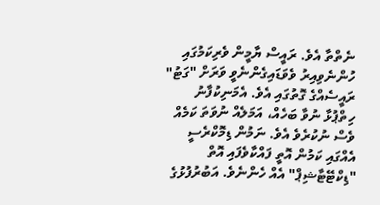ނެތްތާ އެވެ. ރައީސް ޔާމީން ވެރިކަމުގައި ހުންނެވިއިރު ވެވަޑައިގެންނެވީ ވަރަށް "ގަޓު" ރައީސެއްގެ ގޮތުގައި އެވެ. އެމަނިކުފާނު ހިތްޕުޅާ ނުވާ ބަހެއް، އަމަލެއް ނުވަތަ ކަމެއް ވެސް ނުކުރެވެ އެވެ. ނަމުން ޑިމޮކްރެސީ އެއްގައި ކަމުން އޮތީ ފައްކާވެފައި އޮތް "ޑިކްޓޭޓާޝިޕް" އެއް ހެންނެވެ. އަބުރުފުޅުގެ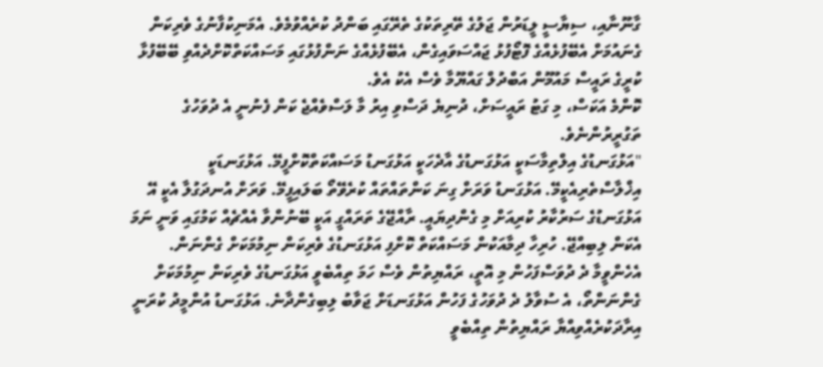ގާނޫނާއި، ސިޔާސީ ލީޑަރުން ޖަލުގެ ތޭރިތަކުގެ ތެރޭގައި ބަންދު ކުރެއްވުމެވެ. އެމަނިކުފާނުގެ ވެރިކަން ގެނައުމަށް އެބޭފުޅެއްގެ ފޮޓޯފުޅު ޖައްސަވައިގެން، އެބޭފުޅެއްގެ ނަންފުޅުގައި މަސައްކަތްކޮށްދެއްވި ބޭބޭފުޅާ ކުރީގެ ރައީސް މައުމޫން އަބްދުލް ގައްޔޫމާ ވެސް އެކު އެވެ.
ކޮންމެ އަކަސް، މި ގަޓު ރައީސަށް، ދުނިޔެ ދަސްވި އިރު މާ ލަސްވެއްޖެ ކަން ފެނުނީ އެ ދުވަހުގެ ތަގުރީރުންނެވެ.
"އަޅުގަނޑުގެ އިލްތިމާސަކީ އަޅުގަނޑުގެ އާދެހަކީ އަޅުގަނޑު މަސައްކަތްކޮށްފީމޭ. އަޅުގަނޑަކީ އިޚްލާސްތެރިއެކީމޭ. އަޅުގަނޑު ވަރަށް ގިނަ ކަންތައްތައް ކުރެވޭތޯ ބަލައިފީމޭ. ވަރަށް އުނދަގުލާ އެކީ އޭ އަޅުގަނޑުގެ ސަރުކާރު ކުރިއަށް މި ގެންދިޔައީ. ރާއްޖޭގެ ތަރައްގީ އަކީ ބޭނުންވާ އެއްޗެއް ކަމުގައި ވަނީ ނަމަ އެކަން ލިބިއްޖޭ. ހުރިހާ ދިމާއަކުން މަސައްކަތް ކޮށްފި އަޅުގަނޑުގެ ވެރިކަން ނިމުމަކަށް ގެންނަން. އެހެންވީމާ ދެ ދުވަސްފަހުން މި އޮތީ، ރައްޔިތުން ވެސް ހަމަ ތިއްބެވީ އަޅުގަނޑުގެ ވެރިކަން ނިމުމަކަށް ގެންނަންތޯ، އެ ސުވާލު ދެ ދުވަހުގެ ފަހުން އަޅުގަނޑަށް ޖަވާބު ލިބިގެންދާނެ. އަޅުގަނޑު އުންމީދު ކުރަނީ އިރާދަކުރެއްވިއްޔާ ރައްޔިތުން ތިއްބެވީ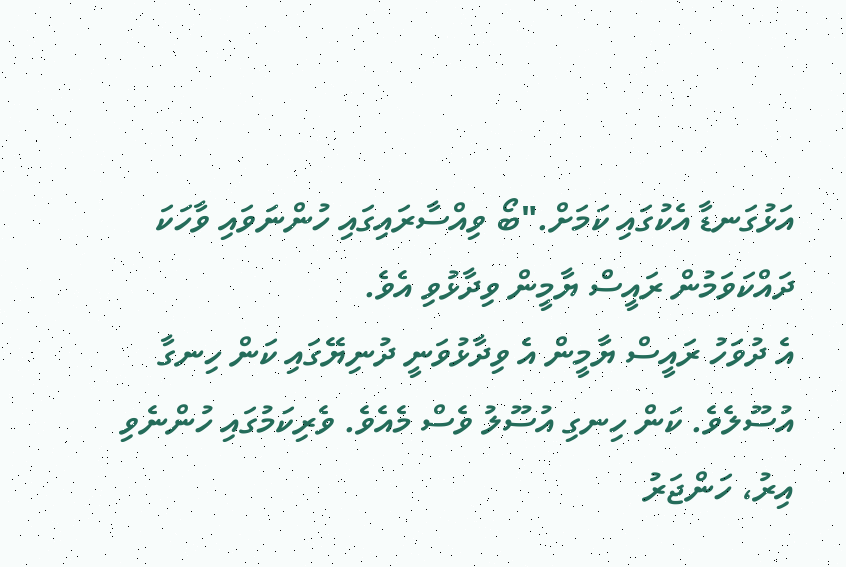އަޅުގަނޑާ އެކުގައި ކަމަށް."ބޯ ވިއްސާރައިގައި ހުންނަވައި ވާހަކަ ދައްކަވަމުން ރައީސް ޔާމީން ވިދާޅުވި އެވެ.
އެ ދުވަހު ރައީސް ޔާމީން އެ ވިދާޅުވަނީ ދުނިޔޭގައި ކަން ހިނގާ އުސޫލެވެ. ކަން ހިނގި އުސޫލު ވެސް މެއެވެ. ވެރިކަމުގައި ހުންނެވި އިރު، ހަންޖަރު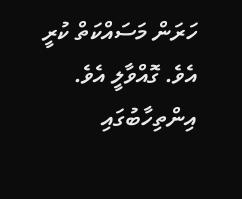ހަރަން މަސައްކަތް ކުރީ އެވެ. ގޮއްވާލީ އެވެ. އިންތިހާބުގައި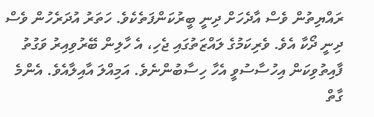ރައްޔިތުން ވެސް އާދެހަށް ދިނީ ބީރުކަންފަތެކެވެ. ހަތަރު އުދަރެހުން ވެސް ދިނީ ދޯކާ އެވެ. ވެރިކަމުގެ ލައްޒަތުގައި ޖެހި، އެ ހާލިން ބޭރުވިއިރު ވަގުތު ފާއިތުވިކަން އިހުސާސުވީ އެހާ ހިސާބުންނެވެ. އަމިއްލަ އާއިލާއެވެ. އެންމެ ގާތް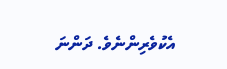އެކުވެރިންނެވެ. ދަންނަ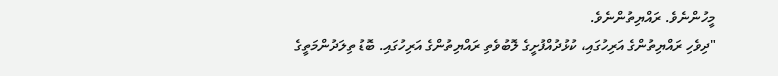މީހުންނެވެ. ރައްޔިތުންނެވެ.
"ދިވެހި ރައްޔިތުންގެ އަރިހުގައި، ކުޅުދުއްފުށީގެ ލޮބުވެތި ރައްޔިތުންގެ އަރިހުގައި. ބޮޑު ތިލަދުންމަތީގެ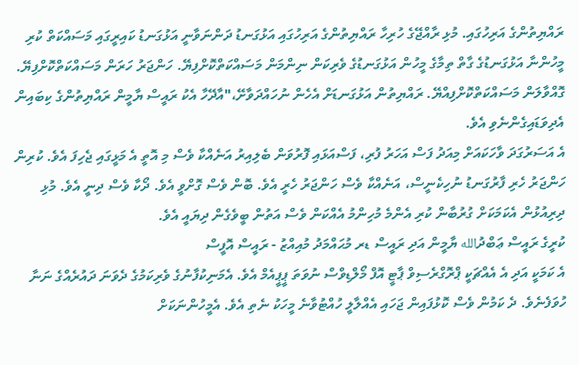ރައްޔިތުންގެ އަރިހުގައި. މުޅި ރާއްޖޭގެ ހުރިހާ ރައްޔިތުންގެ އަރިހުގައި އަޅުގަނޑު ދަންނަވާނީ އަޅުގަނޑު ކައިރީގައި މަސައްކަތް ކުރި މީހުންނާ އަޅުގަނޑުގެ ގާތް ތިމާގެ މީހުން އަޅުގަނޑުގެ ވެރިކަން ނިންމަން މަސައްކަތްކޮށްފިޔޭ. ހަންޖަރު ހަރަން މަސައްކަތްކޮށްފިޔޭ. ގޮއްވާލަން މަސައްކަތްކޮށްފިއްޔޭ. ރައްޔިތުން އަޅުގަނޑަށް އެހެން ނުހައްދަވާށޭ،"އާދޭހާ އެކު ރައީސް ޔާމީން ރައްޔިތުންގެ ކިބައިން އެދިވަޑައިގެންނެވި އެވެ.
އެ އަސަރުގަދަ ވާހަކައަށް މިއަދު ފަސް އަހަރު ފުރި، ފަސްއަޅައި ފޮރުވަން ބެލިއިރު އަނެއްކާ ވެސް މި އޮތީ އެ މަޅީގައި ޖެހިފަ އެވެ. ކުރިން ހަންޖަރު ހެރި ފާރުގަނޑު ނުހިކެނީސް، އަނެއްކާ ވެސް ހަންޖަރު ހެރީ އެވެ. ބޮން ވެސް ގޮށްވީ އެވެ. ދޯކާ ވެސް ދިނީ އެވެ. މުޅި ދިރިއުޅުން އެކަމަކަށް ގުރުބާން ކުރި އެންމެ މުހިންމު އެއްކަން ވެސް އަތުން ބީވެގެން ދިޔައީ އެވެ.
ކުރީގެ ރައީސް ޢަބްދުالله ޔާމީން އަދި ރައީސް ޑރ މުޙައްމަދު މުއިއްޒު - ރައީސް އޮފީސް
އެ ކަމަކީ އަދި އެ އެއްޗަކީ ޕްރޮގްރެސިވް ޕާޓީ އޮފް މޯލްޑިވްސް ނުވަތަ ޕީޕީއެމް އެވެ. އެމަނިކުފާނުގެ ވެރިކަމުގެ ދެވަނަ ދައުރެއްގެ ނަނާ ހުވަފެނެވެ. ދެ ކަމުން ވެސް ކޮޅުފައިން ޖަހައި އެއްލާލީ ހުއްޓުވާނެ މީހަކު ނެތި އެވެ. އެމީހުންނަކަށް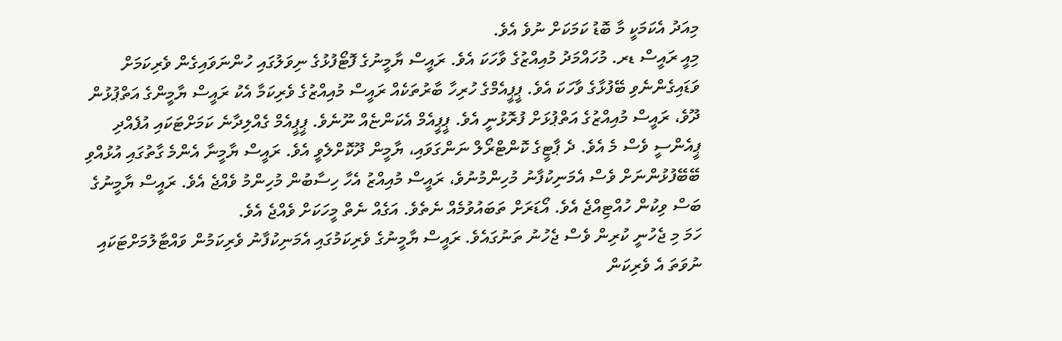މިއަދު އެކަމަކީ މާ ބޮޑު ކަމަކަށް ނުވެ އެވެ.
މިއީ ރައީސް ޑރ. މުހައްމަދު މުއިއްޒުގެ ވާހަކަ އެވެ. ރައީސް ޔާމީނުގެ ފޮޓޯފުޅުގެ ނިވަލުގައި ހުންނަވައިގެން ވެރިކަމަށް ވަޑައިގެންނެވި ބޭފުޅާގެ ވާހަކަ އެވެ. ޕީޕީއެމްގެ ހުރިހާ ބާރުތަކެއް ރައީސް މުއިއްޒުގެ ވެރިކަމާ އެކު ރައީސް ޔާމީންގެ އަތްޕުޅުން ދޫވެ، ރައީސް މުއިއްޒުގެ އަތްޕުޅަށް ފުރޮޅުނީ އެވެ. ޕީޕީއެމް އެކަންޏެއް ނޫނެވެ. ޕީޕީއެމް ގެއްލިދާނެ ކަމަށްޓަކައި އުފެއްދި ޕީއެންސީ ވެސް މެ އެވެ. ދެ ޕާޓީގެ ކޮންޓްރޯލް ނަންގަވައި، ޔާމީން ދޫކޮށްލެވީ އެވެ. ރައީސް ޔާމީނާ އެންމެ ގާތުގައި އުޅުއްވި ބޭބޭފުޅުންނަށް ވެސް އެމަނިކުފާނު މުހިންމުނުވެ، ރައީސް މުއިއްޒު އެހާ ހިސާބުން މުހިންމު ވެއްޖެ އެވެ. ރައީސް ޔާމީނުގެ ބަސް ވިކުން ހުއްޓިއްޖެ އެވެ. އޯޑަރަށް ތަބައުވުމެއް ނެތެވެ. އަގެއް ނެތް މީހަކަށް ވެއްޖެ އެވެ.
ހަމަ މި ޖެހުނީ ކުރިން ވެސް ޖެހުނު ތަނުގައެވެ. ރައީސް ޔާމީނުގެ ވެރިކަމުގައި އެމަނިކުފާނު ވެރިކަމުން ވައްޓާލުމަށްޓަކައި ނުވަތަ އެ ވެރިކަން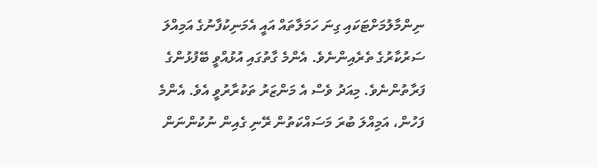ނިންމާލުމަށްޓަކައި ގިނަ ހަމަލާތައް އައީ އެމަނިކުފާނުގެ އަމިއްލަ ސަރުކާރުގެ ތެރެއިންނެވެ. އެންމެ ގާތުގައި އުޅުއްވީ ބޭފުޅުންގެ ފަރާތުންނެވެ. މިއަދު ވެސް އެ މަންޒަރު ތަކުރާރުވީ އެވެ. އެންމެ ފަހުން، އަމިއްލަ ބުރަ މަސައްކަތުން ރޭނި ގެއިން ނުކުންނަން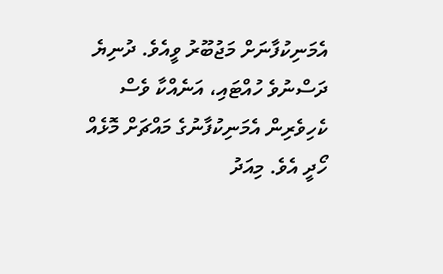އެމަނިކުފާނަށް މަޖުބޫރު ވީއެވެ. ދުނިޔެ ދަސްނުވެ ހުއްޓައި، އަނެއްކާ ވެސް ކެހިވެރިން އެމަނިކުފާނުގެ މައްޗަށް މޮޅެއް ހޯދީ އެވެ. މިއަދު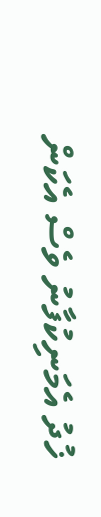ޚުދު އެމަނިކުފާނު ވެސް އެކަން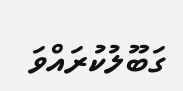ގަބޫލުކުރައްވަ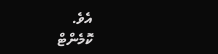އެވެ.
ކޮމެންޓް